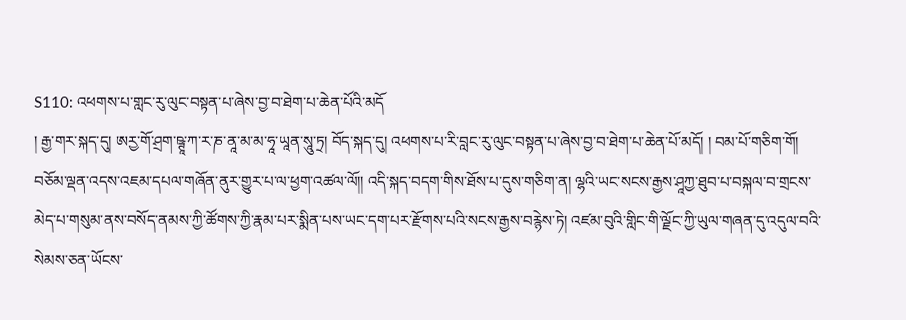S110: འཕགས་པ་གླང་རུ་ལུང་བསྟན་པ་ཞེས་བྱ་བ་ཐེག་པ་ཆེན་པོའི་མདོ
། རྒྱ་གར་སྐད་དུ། ཨརྱ་གོ་ཤྲག་ཥྚཱ་ཀ་ར་ཎ་ནཱ་མ་མ་ཧཱ་ཡཱན་སཱུ་ཏྲ། བོད་སྐད་དུ། འཕགས་པ་རི་བླང་རུ་ལུང་བསྟན་པ་ཞེས་བྱ་བ་ཐེག་པ་ཆེན་པོ་མདོ། ། བམ་པོ་གཅིག་གོ། བཅོམ་ལྡན་འདས་འཇམ་དཔལ་གཞོན་ནུར་གྱུར་པ་ལ་ཕྱག་འཚལ་ལོ།། འདི་སྐད་བདག་གིས་ཐོས་པ་དུས་གཅིག་ན། ལྷའི་ཡང་སངས་རྒྱས་ཤཱཀྱ་ཐུབ་པ་བསྐལ་བ་གྲངས་མེད་པ་གསུམ་ནས་བསོད་ནམས་ཀྱི་ཚོགས་ཀྱི་རྣམ་པར་སྨིན་པས་ཡང་དག་པར་རྫོགས་པའི་སངས་རྒྱས་བརྙེས་ཏེ། འཛམ་བུའི་གླིང་གི་ལྗོང་ཀྱི་ཡུལ་གཞན་དུ་འདུལ་བའི་སེམས་ཅན་ཡོངས་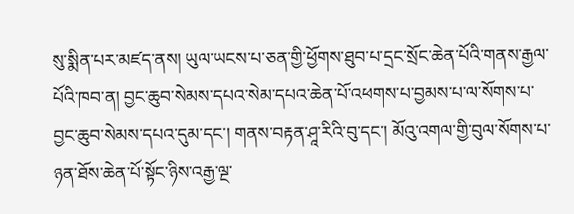སུ་སྨིན་པར་མཛད་ནས། ཡུལ་ཡངས་པ་ཅན་གྱི་ཕྱོགས་ཐུབ་པ་དྲང་སྲོང་ཆེན་པོའི་གནས་རྒྱལ་པོའི་ཁབ་ན། བྱང་ཆུབ་སེམས་དཔའ་སེམ་དཔའ་ཆེན་པོ་འཕགས་པ་བྱམས་པ་ལ་སོགས་པ་བྱང་ཆུབ་སེམས་དཔའ་དུམ་དང་། གནས་བརྟན་ཤཱ་རིའི་བུ་དང་། མོའུ་འགལ་གྱི་བུལ་སོགས་པ་ཉན་ཐོས་ཆེན་པོ་སྟོང་ཉིས་འརྒྱ་ལྔ་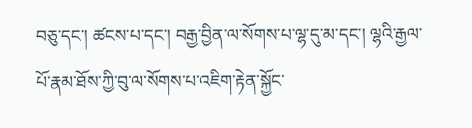བཅུ་དང་། ཚངས་པ་དང་། བརྒྱ་བྱིན་ལ་སོགས་པ་ལྷ་དུ་མ་དང་། ལྷའི་རྒྱལ་པོ་རྣམ་ཐོས་ཀྱི་བུ་ལ་སོགས་པ་འཇིག་རྟེན་སྐྱོང་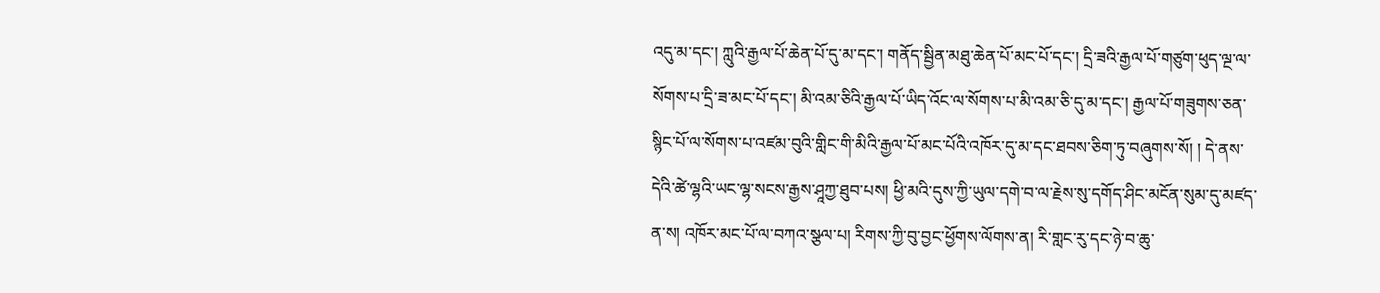འདུ་མ་དང་། ཀླུའི་རྒྱལ་པོ་ཆེན་པོ་དུ་མ་དང་། གནོད་སྦྱིན་མཐུ་ཆེན་པོ་མང་པོ་དང་། དྲི་ཟའི་རྒྱལ་པོ་གཙུག་ཕུད་ལྔ་ལ་སོགས་པ་དྲི་ཟ་མང་པོ་དང་། མི་འམ་ཅིའི་རྒྱལ་པོ་ཡིད་འོང་ལ་སོགས་པ་མི་འམ་ཅི་དུ་མ་དང་། རྒྱལ་པོ་གཟུགས་ཅན་སྙིང་པོ་ལ་སོགས་པ་འཛམ་བུའི་གླིང་གི་མིའི་རྒྱལ་པོ་མང་པོའི་འཁོར་དུ་མ་དང་ཐབས་ཅིག་ཏུ་བཞུགས་སོ། ། དེ་ནས་དེའི་ཚེ་ལྷའི་ཡང་ལྷ་སངས་རྒྱས་ཤཱཀྱ་ཐུབ་པས། ཕྱི་མའི་དུས་ཀྱི་ཡུལ་དགེ་བ་ལ་རྗེས་སུ་དགོད་ཤིང་མངོན་སུམ་དུ་མཛད་ན་ས། འཁོར་མང་པོ་ལ་བཀའ་སྩལ་པ། རིགས་ཀྱི་བུ་བྱང་ཕྱོགས་ལོགས་ན། རི་གླང་རུ་དང་ཉེ་བ་ཆུ་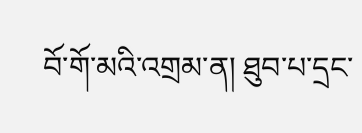བོ་གོ་མའི་འགྲམ་ན། ཐུབ་པ་དྲང་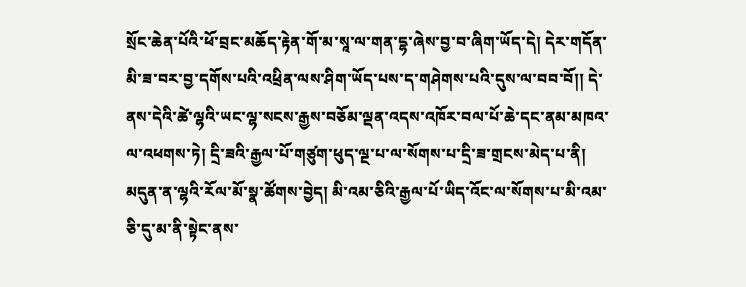སྲོང་ཆེན་པོའི་ཕོ་བྲང་མཆོད་རྟེན་གོ་མ་སཱ་ལ་གན་དྷ་ཞེས་བྱ་བ་ཞིག་ཡོད་དེ། དེར་གདོན་མི་ཟ་བར་བྱ་དགོས་པའི་འཕྲིན་ལས་ཤིག་ཡོད་པས་ད་གཤེགས་པའི་དུས་ལ་བབ་བོ།། དེ་ནས་དེའི་ཚེ་ལྷའི་ཡང་ལྷ་སངས་རྒྱས་བཅོམ་ལྡན་འདས་འཁོར་བལ་པོ་ཆེ་དང་ནམ་མཁའ་ལ་འཕགས་ཏེ། དྲི་ཟའི་རྒྱལ་པོ་གཙུག་ཕུད་ལྔ་པ་ལ་སོགས་པ་དྲི་ཟ་གྲངས་མེད་པ་ནི། མདུན་ན་ལྷའི་རོལ་མོ་སྣ་ཚོགས་བྱེད། མི་འམ་ཅིའི་རྒྱལ་པོ་ཡིད་འོང་ལ་སོགས་པ་མི་འམ་ཅི་དུ་མ་ནི་སྟེང་ནས་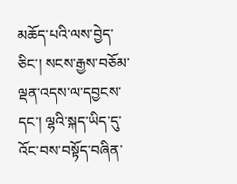མཆོད་པའི་ལས་བྱེད་ཅིང་། སངས་རྒྱས་བཅོམ་ལྡན་འདས་ལ་དབྱངས་དང་། ལྷའི་སྐད་ཡིད་དུ་འོང་བས་བསྟོད་བཞིན་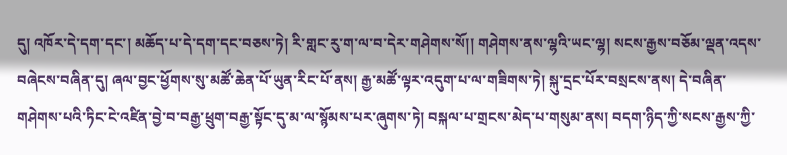དུ། འཁོར་དེ་དག་དང་། མཆོད་པ་དེ་དག་དང་བཅས་ཏེ། རི་གླང་རུ་ག་ལ་བ་དེར་གཤེགས་སོ།། གཤེགས་ནས་ལྷའི་ཡང་ལྷ། སངས་རྒྱས་བཅོམ་ལྡན་འདས་བཞེངས་བཞིན་དུ། ཞལ་བྱང་ཕྱོགས་སུ་མཚོ་ཆེན་པོ་ཡུན་རིང་པོ་ནས། རྒྱ་མཚོ་ལྟར་འདུག་པ་ལ་གཟིགས་ཏེ། སྐུ་དྲང་པོར་བསྲངས་ནས། དེ་བཞིན་གཤེགས་པའི་ཏིང་ངེ་འཛིན་བྱེ་བ་བརྒྱ་ཕྲུག་བརྒྱ་སྟོང་དུ་མ་ལ་སྙོམས་པར་ཞུགས་ཏེ། བསྐལ་པ་གྲངས་མེད་པ་གསུམ་ནས། བདག་ཉིད་ཀྱི་སངས་རྒྱས་ཀྱི་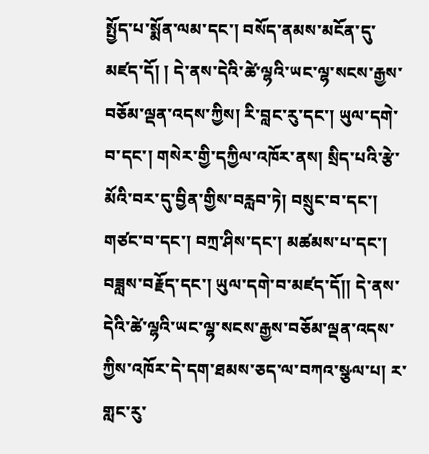སྤྱོད་པ་སྨོན་ལམ་དང་། བསོད་ནམས་མངོན་དུ་མཛད་དོ། ། དེ་ནས་དེའི་ཚེ་ལྷའི་ཡང་ལྷ་སངས་རྒྱས་བཅོམ་ལྡན་འདས་ཀྱིས། རི་བླང་རུ་དང་། ཡུལ་དགེ་བ་དང་། གསེར་གྱི་དཀྱིལ་འཁོར་ནས། སྲིད་པའི་རྩེ་མོའི་བར་དུ་བྱིན་གྱིས་བརླབ་ཏེ། བསྲུང་བ་དང་། གཙང་བ་དང་། བཀྲ་ཤིས་དང་། མཚམས་པ་དང་། བཟླས་བརྗོད་དང་། ཡུལ་དགེ་བ་མཛད་དོ།། དེ་ནས་དེའི་ཚེ་ལྷའི་ཡང་ལྷ་སངས་རྒྱས་བཅོམ་ལྡན་འདས་ཀྱིས་འཁོར་དེ་དག་ཐམས་ཅད་ལ་བཀའ་སྩལ་པ། ར་གླང་རུ་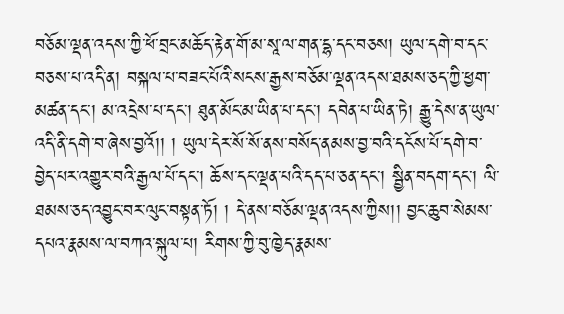བཅོམ་ལྡན་འདས་ཀྱི་ཕོ་བྲང་མཆོད་རྟེན་གོ་མ་སཱ་ལ་གན་དྷ་དང་བཅས། ཡུལ་དགེ་བ་དང་བཅས་པ་འདི་ན། བསྐལ་པ་བཟང་པོའི་སངས་རྒྱས་བཅོམ་ལྡན་འདས་ཐམས་ཅད་ཀྱི་ཕྱག་མཚན་དང་། མ་འདྲེས་པ་དང་། ཐུན་མོང་མ་ཡིན་པ་དང་། དབེན་པ་ཡིན་ཏེ། རྒྱུ་དེས་ན་ཡུལ་འདི་ནི་དགེ་བ་ཞེས་བྱའོ།། ། ཡུལ་དེར་སོ་སོ་ནས་བསོད་ནམས་བྱ་བའི་དངོས་པོ་དགེ་བ་བྱེད་པར་འགྱུར་བའི་རྒྱལ་པོ་དང་། ཆོས་དང་ལྡན་པའི་དད་པ་ཅན་དང་། སྦྱིན་བདག་དང་། ལི་ཐམས་ཅད་འབྱུང་བར་ལུང་བསྟན་ཏོ། ། དེ་ནས་བཅོམ་ལྡན་འདས་ཀྱིས།། བྱང་ཆུབ་སེམས་དཔའ་རྣམས་ལ་བཀའ་སྐུལ་པ། རིགས་ཀྱི་བུ་ཁྱེད་རྣམས་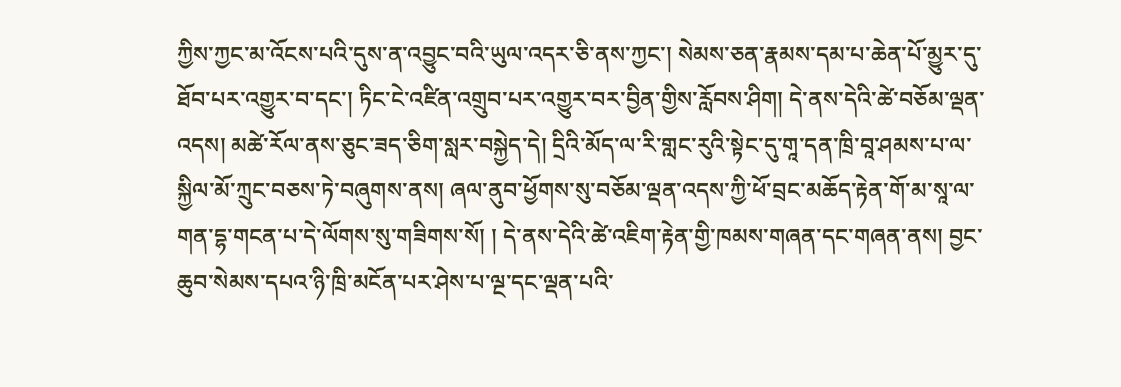ཀྱིས་ཀྱང་མ་འོངས་པའི་དུས་ན་འབྱུང་བའི་ཡུལ་འདར་ཅི་ནས་ཀྱང་། སེམས་ཅན་རྣམས་དམ་པ་ཆེན་པོ་མྱུར་དུ་ཐོབ་པར་འགྱུར་བ་དང་། ཏིང་ངེ་འཛིན་འགྲུབ་པར་འགྱུར་བར་བྱིན་གྱིས་རློབས་ཤིག། དེ་ནས་དེའི་ཚེ་བཅོམ་ལྡན་འདས། མཚེ་རོལ་ནས་ཅུང་ཟད་ཅིག་སླར་བསྐྱེད་དེ། དྲིའི་མོད་ལ་རི་གླང་རུའི་སྟེང་དུ་གཱ་དན་ཁྲི་བཱ་ཤམས་པ་ལ་སྐྱིལ་མོ་ཀྲུང་བཅས་ཏེ་བཞུགས་ནས། ཞལ་ནུབ་ཕྱོགས་སུ་བཅོམ་ལྡན་འདས་ཀྱི་ཕོ་བྲང་མཆོད་རྟེན་གོ་མ་སཱ་ལ་གན་དྷ་གངན་པ་དེ་ལོགས་སུ་གཟིགས་སོ། ། དེ་ནས་དེའི་ཚེ་འཇིག་རྟེན་གྱི་ཁམས་གཞན་དང་གཞན་ནས། བྱང་ཆུབ་སེམས་དཔའ་ཉི་ཁྲི་མངོན་པར་ཤེས་པ་ལྔ་དང་ལྡན་པའི་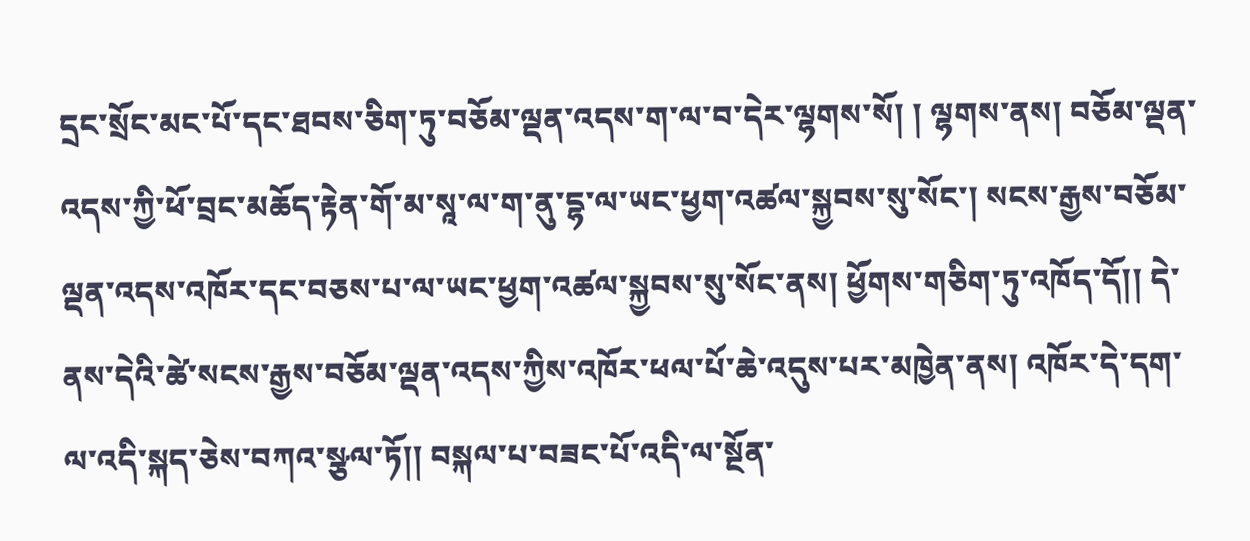དྲང་སྲོང་མང་པོ་དང་ཐབས་ཅིག་ཏུ་བཅོམ་ལྡན་འདས་ག་ལ་བ་དེར་ལྷགས་སོ། ། ལྷགས་ནས། བཅོམ་ལྡན་འདས་ཀྱི་ཕོ་བྲང་མཆོད་རྟེན་གོ་མ་སཱ་ལ་ག་ནུ་དྷ་ལ་ཡང་ཕྱག་འཚལ་སྐྱབས་སུ་སོང་། སངས་རྒྱས་བཅོམ་ལྡན་འདས་འཁོར་དང་བཅས་པ་ལ་ཡང་ཕྱག་འཚལ་སྐྱབས་སུ་སོང་ནས། ཕྱོགས་གཅིག་ཏུ་འཁོད་དོ།། དེ་ནས་དེའི་ཚེ་སངས་རྒྱས་བཅོམ་ལྡན་འདས་ཀྱིས་འཁོར་ཕལ་པོ་ཆེ་འདུས་པར་མཁྱེན་ནས། འཁོར་དེ་དག་ལ་འདི་སྐད་ཅེས་བཀའ་སྩལ་ཏོ།། བསྐལ་པ་བཟང་པོ་འདི་ལ་སྔོན་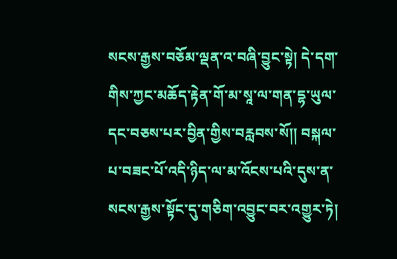སངས་རྒྱས་བཅོམ་ལྡན་འ་བཞི་བྱུང་སྟེ། དེ་དག་གིས་ཀྱང་མཆོད་རྟེན་གོ་མ་སཱ་ལ་གན་དྷ་ཡུལ་དང་བཅས་པར་བྱིན་གྱིས་བརླབས་སོ།། བསྐལ་པ་བཟང་པོ་འདི་ཉིད་ལ་མ་འོངས་པའི་དུས་ན་སངས་རྒྱས་སྟོང་དུ་གཅིག་འབྱུང་བར་འགྱུར་ཏེ།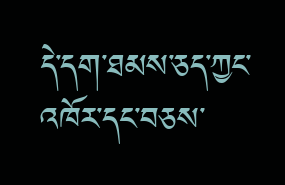དེ་དག་ཐམས་ཅད་ཀྱང་འཁོར་དང་བཅས་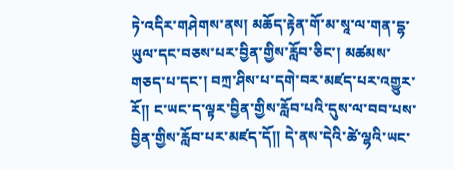ཏེ་འདིར་གཤེགས་ནས། མཆོད་རྟེན་གོ་མ་སཱ་ལ་གན་དྷ་ཡུལ་དང་བཅས་པར་བྱིན་གྱིས་རློབ་ཅིང་། མཚམས་གཅད་པ་དང་། བཀྲ་ཤིས་པ་དགེ་བར་མཛད་པར་འགྱུར་རོ།། ང་ཡང་ད་ལྟར་བྱིན་གྱིས་རློབ་པའི་དུས་ལ་བབ་པས་བྱིན་གྱིས་རློབ་པར་མཛད་དོ།། དེ་ནས་དེའི་ཚེ་ལྷའི་ཡང་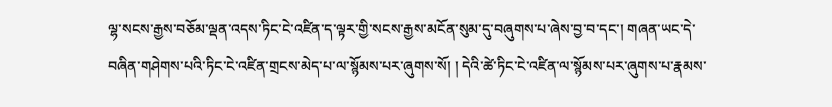ལྷ་སངས་རྒྱས་བཅོམ་ལྡན་འདས་ཏིང་ངེ་འཛིན་ད་ལྟར་གྱི་སངས་རྒྱས་མངོན་སུམ་དུ་བཞུགས་པ་ཞེས་བྱ་བ་དང་། གཞན་ཡང་དེ་བཞིན་གཤེགས་པའི་ཏིང་ངེ་འཛིན་གྲངས་མེད་པ་ལ་སྙོམས་པར་ཞུགས་སོ། ། དེའི་ཚེ་ཏིང་ངེ་འཛིན་ལ་སྙོམས་པར་ཞུགས་པ་རྣམས་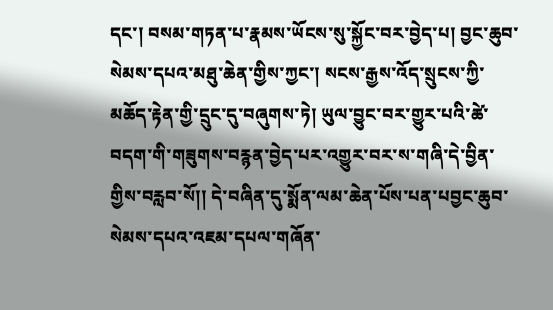དང་། བསམ་གཏན་པ་རྣམས་ཡོངས་སུ་སྐྱོང་བར་བྱེད་པ། བྱང་ཆུབ་སེམས་དཔའ་མཐུ་ཆེན་གྱིས་ཀྱང་། སངས་རྒྱས་འོད་སྲུངས་ཀྱི་མཆོད་རྟེན་གྱི་དྲུང་དུ་བཞུགས་ཏེ། ཡུལ་བྱུང་བར་གྱུར་པའི་ཚེ་བདག་གི་གཟུགས་བརྙན་བྱེད་པར་འགྱུར་བར་ས་གཞི་དེ་བྱིན་གྱིས་བརླབ་སོ།། དེ་བཞིན་དུ་སྨོན་ལམ་ཆེན་པོས་པན་པབྱང་ཆུབ་སེམས་དཔའ་འཇམ་དཔལ་གཞོན་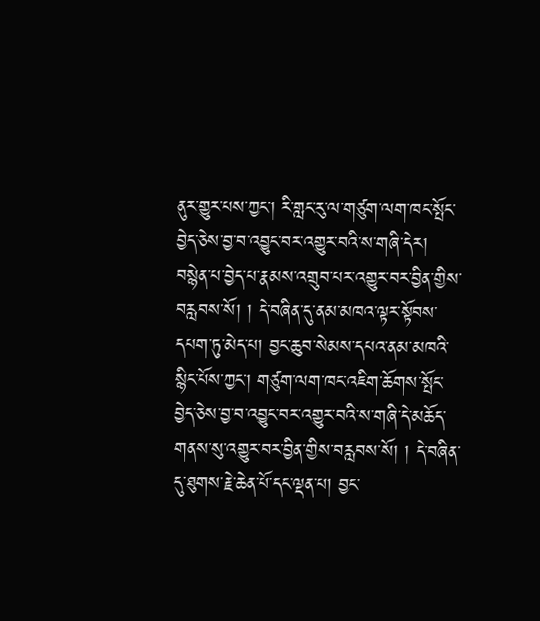ནུར་གྱུར་པས་ཀྱང་། རི་གླང་རུ་ལ་གཙུག་ལག་ཁང་སྤོང་བྱེད་ཅེས་བྱ་བ་འབྱུང་བར་འགྱུར་བའི་ས་གཞི་དེར། བསྙེན་པ་བྱེད་པ་རྣམས་འགྲུབ་པར་འགྱུར་བར་བྱིན་གྱིས་བརླབས་སོ། ། དེ་བཞིན་དུ་ནམ་མཁའ་ལྟར་སྟོབས་དཔག་ཏུ་མེད་པ། བྱང་ཆུབ་སེམས་དཔའ་ནམ་མཁའི་སྙིང་པོས་ཀྱང་། གཙུག་ལག་ཁང་འཇིག་ཆོགས་སྤོང་བྱེད་ཅེས་བྱ་བ་འབྱུང་བར་འགྱུར་བའི་ས་གཞི་དེ་མཆོད་གནས་སུ་འགྱུར་བར་བྱིན་གྱིས་བརླབས་སོ། ། དེ་བཞིན་དུ་ཐུགས་རྗེ་ཆེན་པོ་དང་ལྡན་པ། བྱང་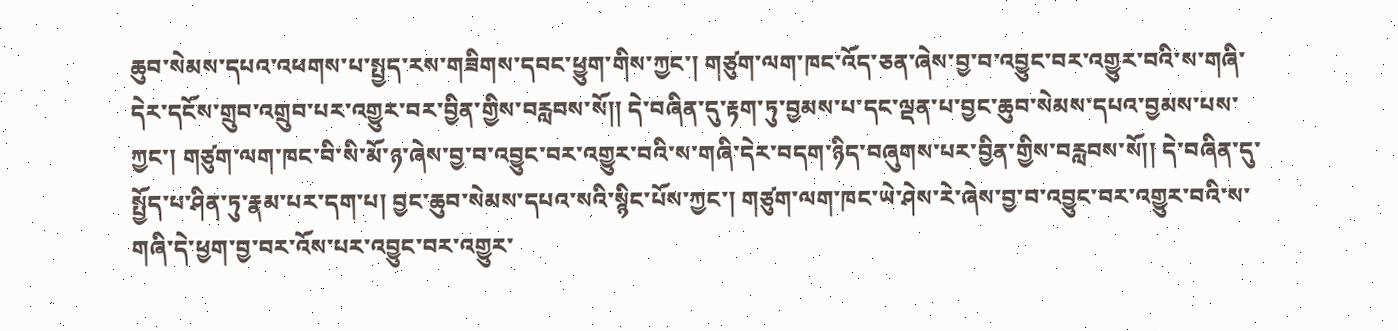ཆུབ་སེམས་དཔའ་འཕགས་པ་སྤྱད་རས་གཟིགས་དབང་ཕྱུག་གིས་ཀྱང་། གཙུག་ལག་ཁང་འོད་ཅན་ཞེས་བྱ་བ་འབྱུང་བར་འགྱུར་བའི་ས་གཞི་དེར་དངོས་གྲུབ་འགྲུབ་པར་འགྱུར་བར་བྱིན་གྱིས་བརླབས་སོ།། དེ་བཞིན་དུ་རྟག་ཏུ་བྱམས་པ་དང་ལྡན་པ་བྱང་ཆུབ་སེམས་དཔའ་བྱམས་པས་ཀྱང་། གཙུག་ལག་ཁང་བི་སི་མོ་ཉ་ཞེས་བྱ་བ་འབྱུང་བར་འགྱུར་བའི་ས་གཞི་དེར་བདག་ཉིད་བཞུགས་པར་བྱིན་གྱིས་བརླབས་སོ།། དེ་བཞིན་དུ་སྤྱོད་པ་ཤིན་ཏུ་རྣམ་པར་དག་པ། བྱང་ཆུབ་སེམས་དཔའ་སའི་སྙིང་པོས་ཀྱང་། གཙུག་ལག་ཁང་ཡེ་ཤེས་རེ་ཞེས་བྱ་བ་འབྱུང་བར་འགྱུར་བའི་ས་གཞི་དེ་ཕྱག་བྱ་བར་འོས་པར་འབྱུང་བར་འགྱུར་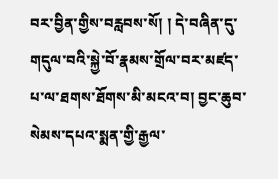བར་བྱིན་གྱིས་བརླབས་སོ། ། དེ་བཞིན་དུ་གདུལ་བའི་སྐྱེ་བོ་རྣམས་གྲོལ་བར་མཛད་པ་ལ་ཐགས་ཐོགས་མི་མངའ་བ། བྱང་ཆུབ་སེམས་དཔའ་སྨན་གྱི་རྒྱལ་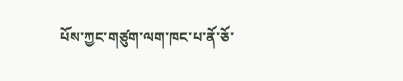པོས་ཀྱང་གཙུག་ལག་ཁང་པ་ནོ་ཅོ་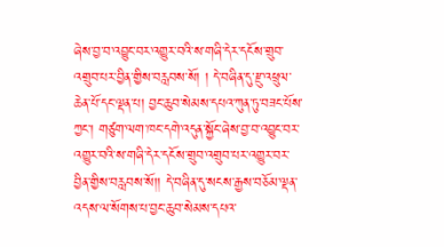ཞེས་བྱ་བ་འབྱུང་བར་འགྱུར་བའི་ས་གཞི་དེར་དངོས་གྲུབ་འགྲུབ་པར་བྱིན་གྱིས་བརླབས་སོ། ། དེ་བཞིན་དུ་རྫུ་འཕྲུལ་ཆེན་པོ་དང་ལྡན་པ། བྱང་ཆུབ་སེམས་དཔའ་ཀུན་ཏུ་བཟང་པོས་ཀྱང་། གཙུག་ལག་ཁང་དགེ་འདུན་སྐྱོང་ཞེས་བྱ་བ་འབྱུང་བར་འགྱུར་བའི་ས་གཞི་དེར་དངོས་གྲུབ་འགྲུབ་པར་འགྱུར་བར་བྱིན་གྱིས་བརླབས་སོ།། དེ་བཞིན་དུ་སངས་རྒྱས་བཅོམ་ལྡན་འདས་ལ་སོགས་པ་བྱང་ཆུབ་སེམས་དཔའ་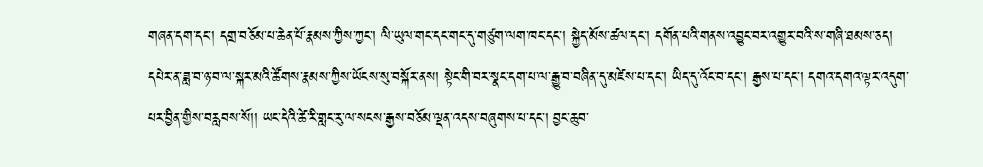གཞན་དག་དང་། དགྲ་བཅོམ་པ་ཆེན་པོ་རྣམས་ཀྱིས་ཀྱང་། ལི་ཡུལ་གང་དང་གང་དུ་གཙུག་ལག་ཁང་དང་། སྐྱེད་མོས་ཚལ་དང་། དགོན་པའི་གནས་འབྱུང་བར་འགྱུར་བའི་ས་གཞི་ཐམས་ཅད། དཔེར་ན་ཟླ་བ་ཉ་བ་ལ་སྐར་མའི་ཚོགས་རྣམས་ཀྱིས་ཡོངས་སུ་བསྐོར་ནས། སྟེང་གི་བར་སྣང་དག་པ་ལ་རྒྱུ་བ་བཞིན་དུ་མཛེས་པ་དང་། ཡིད་དུ་འོང་བ་དང་། རྒྱས་པ་དང་། དགའ་དགའ་ལྟར་འདུག་པར་བྱིན་གྱིས་བརླབས་སོ།། ཡང་དེའི་ཚེ་རི་གླང་རུ་ལ་སངས་རྒྱས་བཅོམ་ལྡན་འདས་བཞུགས་པ་དང་། བྱང་ཆུབ་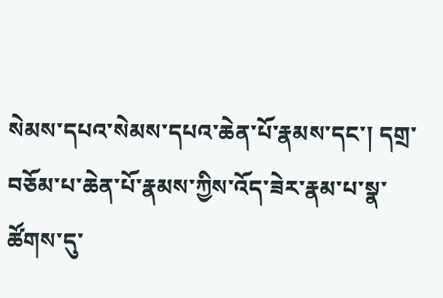སེམས་དཔའ་སེམས་དཔའ་ཆེན་པོ་རྣམས་དང་། དགྲ་བཅོམ་པ་ཆེན་པོ་རྣམས་ཀྱིས་འོད་ཟེར་རྣམ་པ་སྣ་ཚོགས་དུ་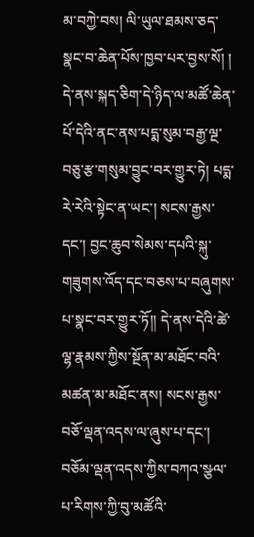མ་བཀྱེ་བས། ལི་ཡུལ་ཐམས་ཅད་སྣང་བ་ཆེན་པོས་ཁྱབ་པར་བྱས་སོ། ། དེ་ནས་སྐད་ཅིག་དེ་ཉིད་ལ་མཚོ་ཆེན་པོ་དེའི་ནང་ནས་པདྨ་སུམ་བརྒྱ་ལྔ་བཅུ་རྩ་གསུམ་བྱུང་བར་གྱུར་ཏེ། པདྨ་རེ་རེའི་སྟེང་ན་ཡང་། སངས་རྒྱས་དང་། བྱང་ཆུབ་སེམས་དཔའི་སྐུ་གཟུགས་འོད་དང་བཅས་པ་བཞུགས་པ་སྣང་བར་གྱུར་ཏོ།། དེ་ནས་དེའི་ཚེ་ལྷ་རྣམས་ཀྱིས་སྔོན་མ་མཐོང་བའི་མཚན་མ་མཐོང་ནས། སངས་རྒྱས་བཅོ་ལྡན་འདས་ལ་ཞུས་པ་དང་། བཅོམ་ལྡན་འདས་ཀྱིས་བཀའ་སྩལ་པ་རིགས་ཀྱི་བུ་མཚོའི་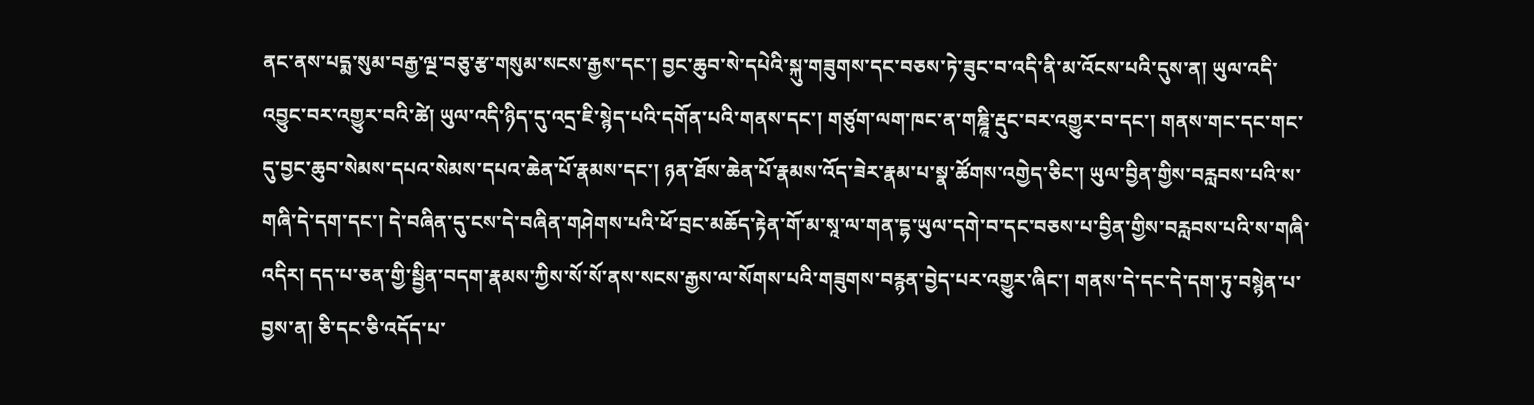ནང་ནས་པདྨ་སུམ་བརྒྱ་ལྔ་བཅུ་རྩ་གསུམ་སངས་རྒྱས་དང་། བྱང་ཆུབ་སེ་དཔེའི་སྐུ་གཟུགས་དང་བཅས་ཏེ་ཟུང་བ་འདི་ནི་མ་འོངས་པའི་དུས་ན། ཡུལ་འདི་འབྱུང་བར་འགྱུར་བའི་ཚེ། ཡུལ་འདི་ཉིད་དུ་འདྲ་ཇི་སྙེད་པའི་དགོན་པའི་གནས་དང་། གཙུག་ལག་ཁང་ན་གཎྜཱི་རྡུང་བར་འགྱུར་བ་དང་། གནས་གང་དང་གང་དུ་བྱང་ཆུབ་སེམས་དཔའ་སེམས་དཔའ་ཆེན་པོ་རྣམས་དང་། ཉན་ཐོས་ཆེན་པོ་རྣམས་འོད་ཟེར་རྣམ་པ་སྣ་ཚོགས་འགྱེད་ཅིང་། ཡུལ་བྱིན་གྱིས་བརླབས་པའི་ས་གཞི་དེ་དག་དང་། དེ་བཞིན་དུ་ངས་དེ་བཞིན་གཤེགས་པའི་ཕོ་བྲང་མཆོད་རྟེན་གོ་མ་སཱ་ལ་གན་དྷ་ཡུལ་དགེ་བ་དང་བཅས་པ་བྱིན་གྱིས་བརླབས་པའི་ས་གཞི་འདིར། དད་པ་ཅན་གྱི་སྦྱིན་བདག་རྣམས་ཀྱིས་སོ་སོ་ནས་སངས་རྒྱས་ལ་སོགས་པའི་གཟུགས་བརྙན་བྱེད་པར་འགྱུར་ཞིང་། གནས་དེ་དང་དེ་དག་ཏུ་བསྙེན་པ་བྱས་ན། ཅི་དང་ཅི་འདོད་པ་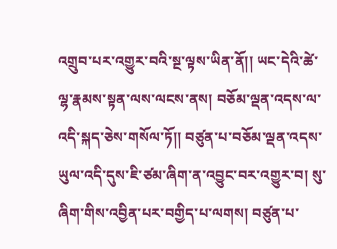འགྲུབ་པར་འགྱུར་བའི་སྔ་ལྟས་ཡིན་ནོ།། ཡང་དེའི་ཚེ་ལྷ་རྣམས་སྟན་ལས་ལངས་ནས། བཅོམ་ལྡན་འདས་ལ་འདི་སྐད་ཅེས་གསོལ་ཏོ།། བཙུན་པ་བཅོམ་ལྡན་འདས་ཡུལ་འདི་དུས་ཇི་ཙམ་ཞིག་ན་འབྱུང་བར་འགྱུར་བ། སུ་ཞིག་གིས་འབྱིན་པར་བགྱིད་པ་ལགས། བཙུན་པ་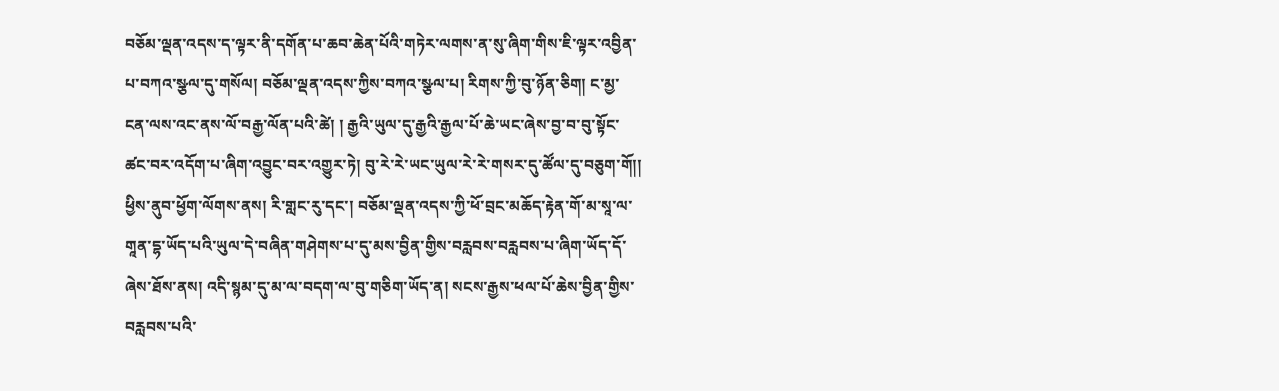བཅོམ་ལྡན་འདས་ད་ལྟར་ནི་དགོན་པ་ཆབ་ཆེན་པོའི་གཏེར་ལགས་ན་སུ་ཞིག་གིས་ཇི་ལྟར་འབྱིན་པ་བཀའ་སྩལ་དུ་གསོལ། བཅོམ་ལྡན་འདས་ཀྱིས་བཀའ་སྩལ་པ། རིགས་ཀྱི་བུ་ཉོན་ཅིག། ང་མྱ་ངན་ལས་འང་ནས་ལོ་བརྒྱ་ལོན་པའི་ཚེ། ། རྒྱའི་ཡུལ་དུ་རྒྱའི་རྒྱལ་པོ་ཆེ་ཡང་ཞེས་བྱ་བ་བུ་སྟོང་ཚང་བར་འདོག་པ་ཞིག་འབྱུང་བར་འགྱུར་ཏེ། བུ་རེ་རེ་ཡང་ཡུལ་རེ་རེ་གསར་དུ་ཚོལ་དུ་བཅུག་གོ།། ཕྱིས་ནུབ་ཕྱོག་ལོགས་ནས། རི་གླང་རུ་དང་། བཅོམ་ལྡན་འདས་ཀྱི་ཕོ་བྲང་མཆོད་རྟེན་གོ་མ་སཱ་ལ་གཱན་དྷ་ཡོད་པའི་ཡུལ་དེ་བཞིན་གཤེགས་པ་དུ་མས་བྱིན་གྱིས་བརླབས་བརླབས་པ་ཞིག་ཡོད་དོ་ཞེས་ཐོས་ནས། འདི་སྙམ་དུ་མ་ལ་བདག་ལ་བུ་གཅིག་ཡོད་ན། སངས་རྒྱས་ཕལ་པོ་ཆེས་བྱིན་གྱིས་བརླབས་པའི་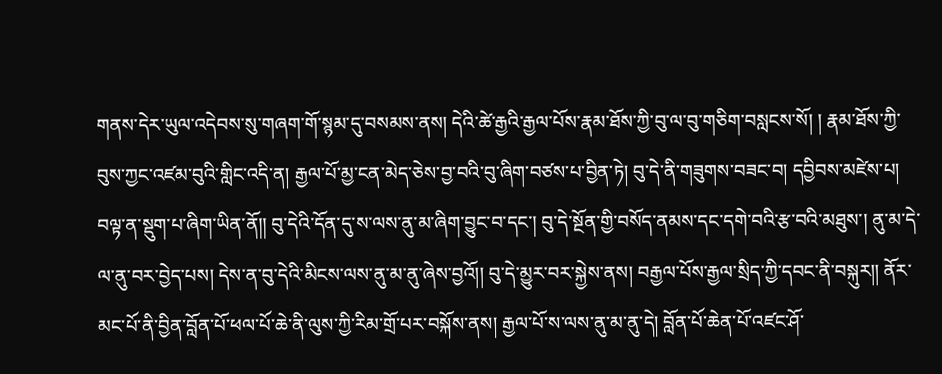གནས་དེར་ཡུལ་འདེབས་སུ་གཞག་གོ་སྙམ་དུ་བསམས་ནས། དེའི་ཚེ་རྒྱའི་རྒྱལ་པོས་རྣམ་ཐོས་ཀྱི་བུ་ལ་བུ་གཅིག་བསླངས་སོ། ། རྣམ་ཐོས་ཀྱི་བུས་ཀྱང་འཛམ་བུའི་གླིང་འདི་ན། རྒྱལ་པོ་མྱ་ངན་མེད་ཅེས་བྱ་བའི་བུ་ཞིག་བཙས་པ་བྱིན་ཏེ། བུ་དེ་ནི་གཟུགས་བཟང་བ། དབྱིབས་མཛེས་པ། བལྟ་ན་སྡུག་པ་ཞིག་ཡིན་ནོ།། བུ་དེའི་དོན་དུ་ས་ལས་ནུ་མ་ཞིག་བྱུང་བ་དང་། བུ་དེ་སྔོན་གྱི་བསོད་ནམས་དང་དགེ་བའི་རྩ་བའི་མཐུས་། ནུ་མ་དེ་ལ་ནུ་བར་བྱེད་པས། དེས་ན་བུ་དེའི་མིངས་ལས་ནུ་མ་ནུ་ཞེས་བྱའོ།། བུ་དེ་མྱུར་བར་སྐྱེས་ནས། བརྒྱལ་པོས་རྒྱལ་སྲིད་ཀྱི་དབང་ནི་བསྐུར།། ནོར་མང་པོ་ནི་བྱིན་བློན་པོ་ཕལ་པོ་ཆེ་ནི་ལུས་ཀྱི་རིམ་གྲོ་པར་བསྐོས་ནས། རྒྱལ་པོ་ས་ལས་ནུ་མ་ནུ་དེ། བློན་པོ་ཆེན་པོ་འཛང་ཤོ་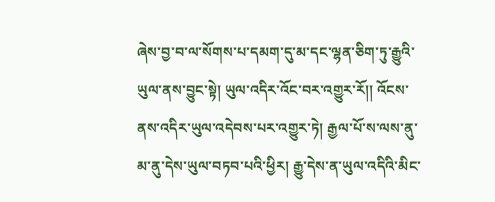ཞེས་བྱ་བ་ལ་སོགས་པ་དམག་དུ་མ་དང་ལྷན་ཅིག་ཏུ་རྒྱུའི་ཡུལ་ནས་བྱུང་སྟེ། ཡུལ་འདིར་འོང་བར་འགྱུར་རོ།། འོངས་ནས་འདིར་ཡུལ་འདེབས་པར་འགྱུར་ཏེ། རྒྱལ་པོ་ས་ལས་ནུ་མ་ནུ་དེས་ཡུལ་བཏབ་པའི་ཕྱིར། རྒྱུ་དེས་ན་ཡུལ་འདིའི་མིང་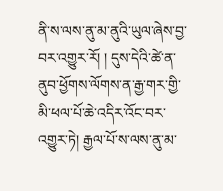ནི་ས་ལས་ནུ་མ་ནུའི་ཡུལ་ཞེས་བྱ་བར་འགྱུར་རོ། ། དུས་དེའི་ཚེ་ན་ནུབ་ཕྱོགས་ལོགས་ན་རྒྱ་གར་གྱི་མི་ཕལ་པོ་ཆེ་འདིར་འོང་བར་འགྱུར་ཏེ། རྒྱལ་པོ་ས་ལས་ནུ་མ་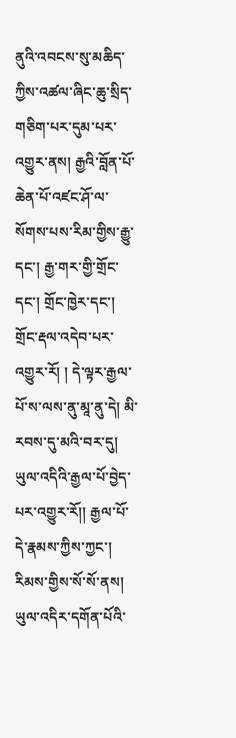ནུའི་འབངས་སུ་མཆིད་ཀྱིས་འཚལ་ཞིང་ཆུ་སྲིད་གཅིག་པར་དུམ་པར་འགྱུར་ནས། རྒྱའི་བློན་པོ་ཆེན་པོ་འཛང་ཤོ་ལ་སོགས་པས་རིམ་གྱིས་རྒྱུ་དང་། རྒྱ་གར་གྱི་གྲོང་དང་། གྲོང་ཁྱེར་དང་། གྲོང་རྡལ་འདེབ་པར་འགྱུར་རོ། ། དེ་ལྟར་རྒྱལ་པོ་ས་ལས་ནུ་མཱ་ནུ་དེ། མི་རབས་དུ་མའི་བར་དུ། ཡུལ་འདིའི་རྒྱལ་པོ་བྱེད་པར་འགྱུར་རོ།། རྒྱལ་པོ་དེ་རྣམས་ཀྱིས་ཀྱང་། རིམས་གྱིས་སོ་སོ་ནས། ཡུལ་འདིར་དགོན་པོའི་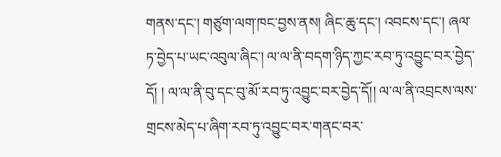གནས་དང་། གཙུག་ལག་ཁང་བྱས་ནས། ཞིང་ཆུ་དང་། འབངས་དང་། ཞལ་ཏ་བྱེད་པ་ཡང་འབུལ་ཞིང་། ལ་ལ་ནི་བདག་ཉིད་ཀྱང་རབ་ཏུ་འབྱུང་བར་བྱེད་དོ། ། ལ་ལ་ནི་བུ་དང་བུ་མོ་རབ་ཏུ་འབྱུང་བར་བྱེད་དོ།། ལ་ལ་ནི་འབྲངས་ལས་གྲངས་མེད་པ་ཞིག་རབ་ཏུ་འབྱུང་བར་གནང་བར་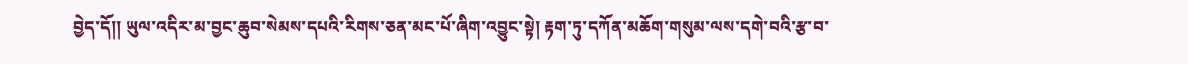བྱེད་དོ།། ཡུལ་འདིར་མ་བྱང་ཆུབ་སེམས་དཔའི་རིགས་ཅན་མང་པོ་ཞིག་འབྱུང་སྟེ། རྟག་ཏུ་དཀོན་མཆོག་གསུམ་ལས་དགེ་བའི་རྩ་བ་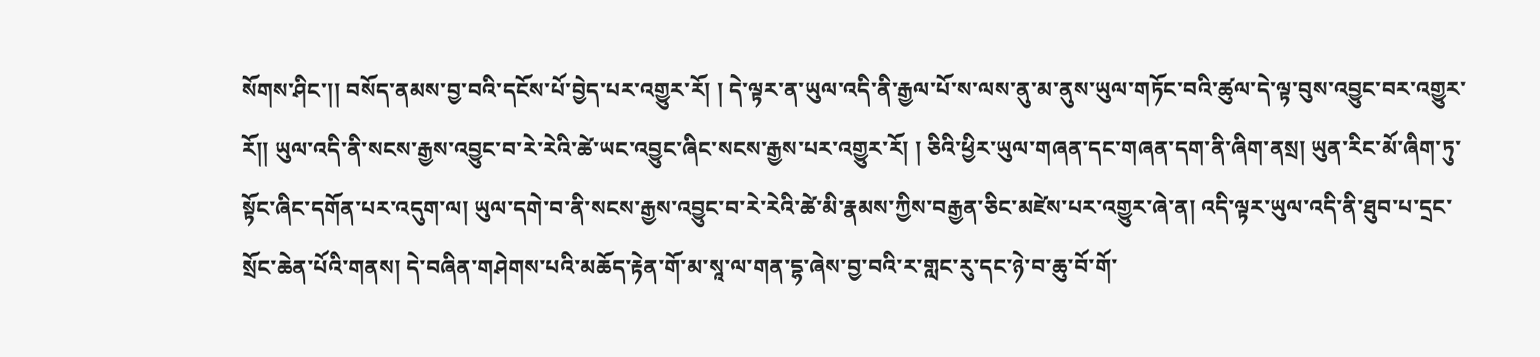སོགས་ཤིང་།། བསོད་ནམས་བྱ་བའི་དངོས་པོ་བྱེད་པར་འགྱུར་རོ། ། དེ་ལྟར་ན་ཡུལ་འདི་ནི་རྒྱལ་པོ་ས་ལས་ནུ་མ་ནུས་ཡུལ་གཏོང་བའི་ཚུལ་དེ་ལྟ་བུས་འབྱུང་བར་འགྱུར་རོ།། ཡུལ་འདི་ནི་སངས་རྒྱས་འབྱུང་བ་རེ་རེའི་ཚེ་ཡང་འབྱུང་ཞིང་སངས་རྒྱས་པར་འགྱུར་རོ། ། ཅིའི་ཕྱིར་ཡུལ་གཞན་དང་གཞན་དག་ནི་ཞིག་ནསྲ། ཡུན་རིང་མོ་ཞིག་ཏུ་སྟོང་ཞིང་དགོན་པར་འདུག་ལ། ཡུལ་དགེ་བ་ནི་སངས་རྒྱས་འབྱུང་བ་རེ་རེའི་ཚེ་མི་རྣམས་ཀྱིས་བརྒྱན་ཅིང་མཛེས་པར་འགྱུར་ཞེ་ན། འདི་ལྟར་ཡུལ་འདི་ནི་ཐུབ་པ་དྲང་སྲོང་ཆེན་པོའི་གནས། དེ་བཞིན་གཤེགས་པའི་མཆོད་རྟེན་གོ་མ་སཱ་ལ་གན་དྷ་ཞེས་བྱ་བའི་ར་གླང་རུ་དང་ཉེ་བ་ཆུ་བོ་གོ་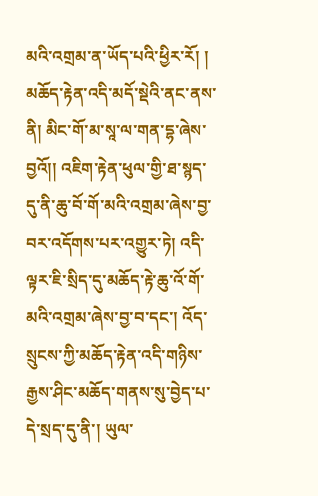མའི་འགྲམ་ན་ཡོད་པའི་ཕྱིར་རོ། ། མཆོད་རྟེན་འདི་མདོ་སྡེའི་ནང་ནས་ནི། མིང་གོ་མ་སཱ་ལ་གན་དྷ་ཞེས་བྱའོ།། འཇིག་རྟེན་ཕུལ་གྱི་ཐ་སྙད་དུ་ནི་ཆུ་བོ་གོ་མའི་འགྲམ་ཞེས་བྱ་བར་འདོགས་པར་འགྱུར་ཏེ། འདི་ལྟར་ཇི་སྲིད་དུ་མཆོད་རྟེ་ཆུ་འོ་གོ་མའི་འགྲམ་ཞེས་བྱ་བ་དང་། འོད་སྲུངས་ཀྱི་མཆོད་རྟེན་འདི་གཉིས་རྒྱས་ཤིང་མཆོད་གནས་སུ་བྱེད་པ་དེ་སྲད་དུ་ནི་། ཡུལ་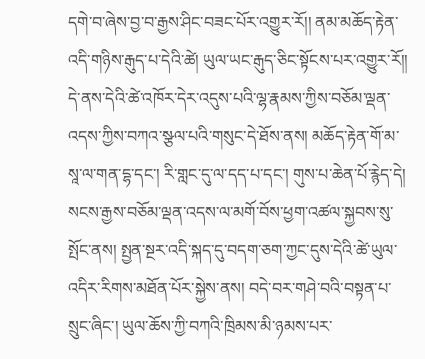དགེ་བ་ཞེས་བྱ་བ་རྒྱས་ཤིང་བཟང་པོར་འགྱུར་རོ།། ནམ་མཆོད་རྟེན་འདི་གཉིས་རྒུད་པ་དེའི་ཚེ། ཡུལ་ཡང་རྒུད་ཅིང་སྟོངས་པར་འགྱུར་རོ།། དེ་ནས་དེའི་ཚེ་འཁོར་དེར་འདུས་པའི་ལྷ་རྣམས་ཀྱིས་བཅོམ་ལྡན་འདས་ཀྱིས་བཀའ་སྩལ་པའི་གསུང་དེ་ཐོས་ནས། མཆོད་རྟེན་གོ་མ་སཱ་ལ་གན་དྷ་དང་། རི་གླང་དུ་ལ་དད་པ་དང་། གུས་པ་ཆེན་པོ་རྙེད་དེ། སངས་རྒྱས་བཅོམ་ལྡན་འདས་ལ་མགོ་བོས་ཕྱག་འཚལ་སྐྱབས་སུ་སྤོང་ནས། སྤྱན་སྔར་འདི་སྐད་དུ་བདག་ཅག་ཀྱང་དུས་དེའི་ཚེ་ཡུལ་འདིར་རིགས་མཐོན་པོར་སྐྱེས་ནས། བདེ་བར་གཤེ་བའི་བསྟན་པ་སྲུང་ཞིང་། ཡུལ་ཆོས་ཀྱི་བཀའི་ཁྲིམས་མི་ཉམས་པར་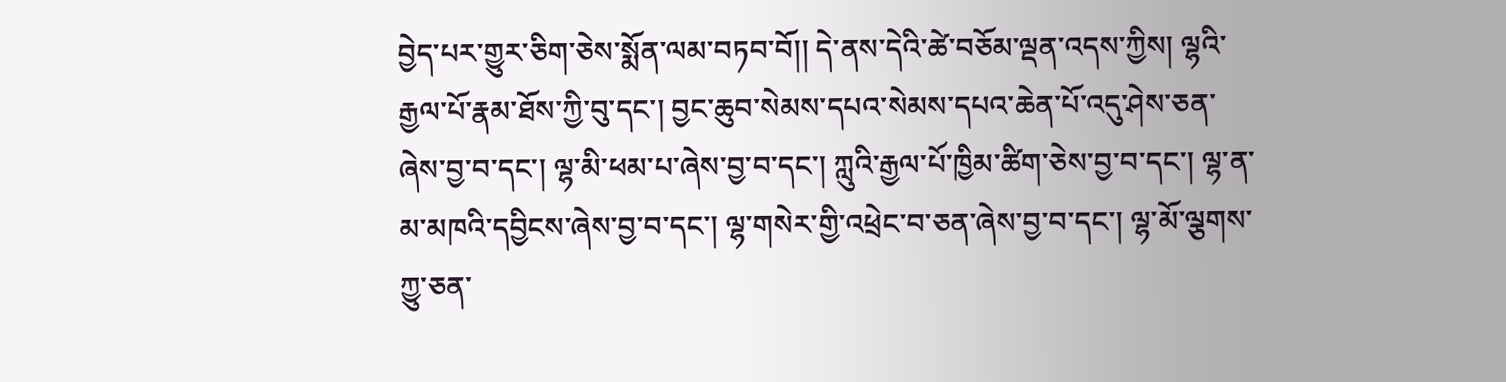བྱེད་པར་གྱུར་ཅིག་ཅེས་སྨོན་ལམ་བཏབ་བོ།། དེ་ནས་དེའི་ཚེ་བཅོམ་ལྡན་འདས་ཀྱིས། ལྷའི་རྒྱལ་པོ་རྣམ་ཐོས་ཀྱི་བུ་དང་། བྱང་ཆུབ་སེམས་དཔའ་སེམས་དཔའ་ཆེན་པོ་འདུ་ཤེས་ཅན་ཞེས་བྱ་བ་དང་། ལྷ་མི་ཕམ་པ་ཞེས་བྱ་བ་དང་། ཀླུའི་རྒྱལ་པོ་ཁྱིམ་ཚིག་ཅེས་བྱ་བ་དང་། ལྷ་ན་མ་མཁའི་དབྱིངས་ཞེས་བྱ་བ་དང་། ལྷ་གསེར་གྱི་འཕྲེང་བ་ཅན་ཞེས་བྱ་བ་དང་། ལྷ་མོ་ལྕགས་ཀྱུ་ཅན་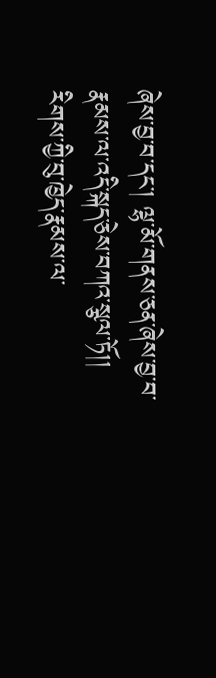ཞེས་བྱ་བ་དང་། ལྷ་མོ་གནས་ཅན་ཞེས་བྱ་བ་རྣམས་ལ་འདི་སྐད་ཅེས་བཀའ་སྩལ་ཏོ།། རིགས་ཀྱི་བུ་ཁྱེད་རྣམས་ལ་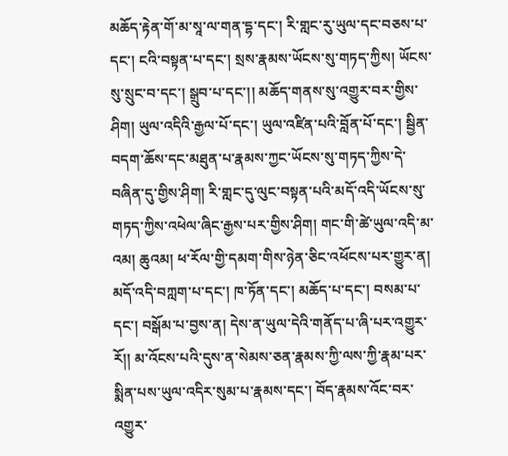མཆོད་རྟེན་གོ་མ་སཱ་ལ་གན་དྷ་དང་། རི་གླང་རུ་ཡུལ་དང་བཅས་པ་དང་། ངའི་བསྟན་པ་དང་། སྲས་རྣམས་ཡོངས་སུ་གཏད་ཀྱིས། ཡོངས་སུ་སྲུང་བ་དང་། སྒྲུབ་པ་དང་།། མཆོད་གནས་སུ་འགྱུར་བར་གྱིས་ཤིག། ཡུལ་འདིའི་རྒྱལ་པོ་དང་། ཡུལ་འཛིན་པའི་བློན་པོ་དང་། སྦྱིན་བདག་ཆོས་དང་མཐུན་པ་རྣམས་ཀྱང་ཡོངས་སུ་གཏད་ཀྱིས་དེ་བཞིན་དུ་གྱིས་ཤིག། རི་གླང་དུ་ལུང་བསྟན་པའི་མདོ་འདི་ཡོངས་སུ་གཏད་ཀྱིས་འཕེལ་ཞིང་རྒྱས་པར་གྱིས་ཤིག། གང་གི་ཚེ་ཡུལ་འདི་མ་འམ། ཆུའམ། ཕ་རོལ་གྱི་དམག་གིས་ཉེན་ཅིང་འཕོངས་པར་གྱུར་ན། མདོ་འདི་བཀླག་པ་དང་། ཁ་ཏོན་དང་། མཆོད་པ་དང་། བསམ་པ་དང་། བསྒོམ་པ་བྱས་ན། དེས་ན་ཡུལ་དེའི་གནོད་པ་ཞི་པར་འགྱུར་རོ།། མ་འོངས་པའི་དུས་ན་སེམས་ཅན་རྣམས་ཀྱི་ལས་ཀྱི་རྣམ་པར་སྨིན་པས་ཡུལ་འདིར་སུམ་པ་རྣམས་དང་། བོད་རྣམས་འོང་བར་འགྱུར་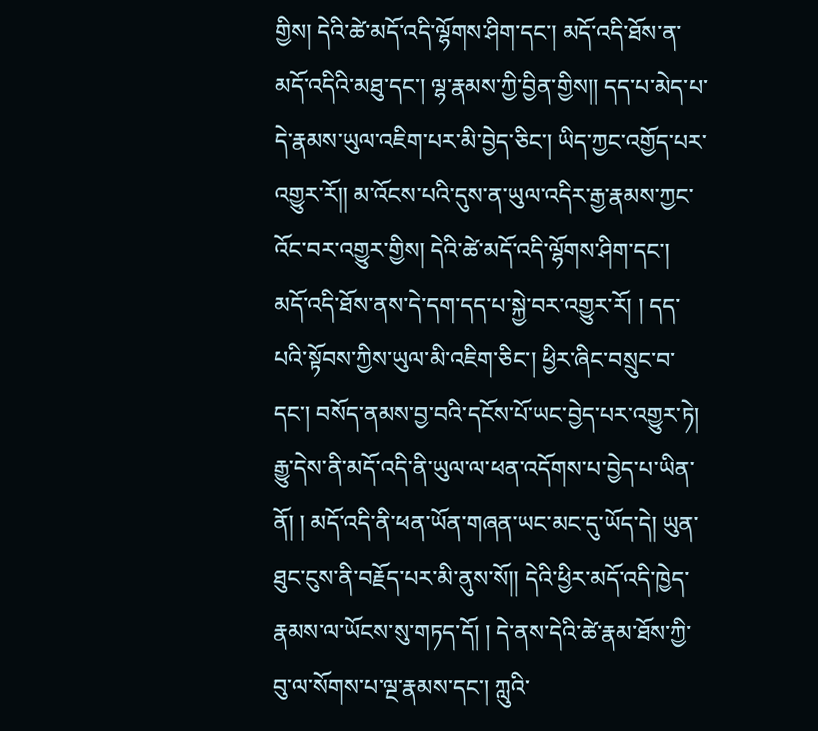གྱིས། དེའི་ཚེ་མདོ་འདི་ལྷོགས་ཤིག་དང་། མདོ་འདི་ཐོས་ན་མདོ་འདིའི་མཐུ་དང་། ལྷ་རྣམས་ཀྱི་བྱིན་གྱིས།། དད་པ་མེད་པ་དེ་རྣམས་ཡུལ་འཇིག་པར་མི་བྱེད་ཅིང་། ཡིད་ཀྱང་འགྱོད་པར་འགྱུར་རོ།། མ་འོངས་པའི་དུས་ན་ཡུལ་འདིར་རྒྱ་རྣམས་ཀྱང་འོང་བར་འགྱུར་གྱིས། དེའི་ཚེ་མདོ་འདི་ལྷོགས་ཤིག་དང་། མདོ་འདི་ཐོས་ནས་དེ་དག་དད་པ་སྐྱེ་བར་འགྱུར་རོ། ། དད་པའི་སྟོབས་ཀྱིས་ཡུལ་མི་འཇིག་ཅིང་། ཕྱིར་ཞིང་བསྲུང་བ་དང་། བསོད་ནམས་བྱ་བའི་དངོས་པོ་ཡང་བྱེད་པར་འགྱུར་ཏེ། རྒྱུ་དེས་ནི་མདོ་འདི་ནི་ཡུལ་ལ་ཕན་འདོགས་པ་བྱེད་པ་ཡིན་ནོ། ། མདོ་འདི་ནི་ཕན་ཡོན་གཞན་ཡང་མང་དུ་ཡོད་དེ། ཡུན་ཐུང་ངུས་ནི་བརྗོད་པར་མི་ནུས་སོ།། དེའི་ཕྱིར་མདོ་འདི་ཁྱེད་རྣམས་ལ་ཡོངས་སུ་གཏད་དོ། ། དེ་ནས་དེའི་ཚེ་རྣམ་ཐོས་ཀྱི་བུ་ལ་སོགས་པ་ལྔ་རྣམས་དང་། ཀླུའི་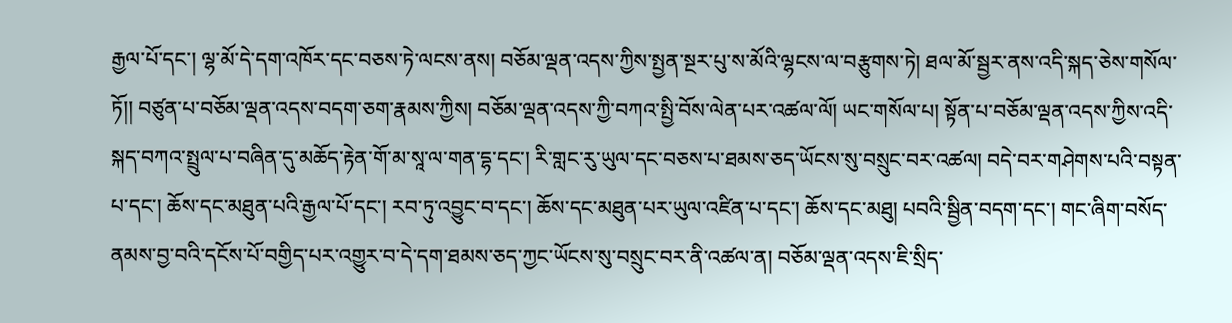རྒྱལ་པོ་དང་། ལྷ་མོ་དེ་དག་འཁོར་དང་བཅས་ཏེ་ལངས་ནས། བཅོམ་ལྡན་འདས་ཀྱིས་སྤྱན་སྔར་པུ་ས་མོའི་ལྷངས་ལ་བརྩུགས་ཏེ། ཐལ་མོ་སྦྱར་ནས་འདི་སྐད་ཅེས་གསོལ་ཏོ།། བཙུན་པ་བཅོམ་ལྡན་འདས་བདག་ཅག་རྣམས་ཀྱིས། བཅོམ་ལྡན་འདས་ཀྱི་བཀའ་སྤྱི་བོས་ལེན་པར་འཚལ་ལོ། ཡང་གསོལ་པ། སྟོན་པ་བཅོམ་ལྡན་འདས་ཀྱིས་འདི་སྐད་བཀའ་སྤྲུལ་པ་བཞིན་དུ་མཆོད་རྟེན་གོ་མ་སཱ་ལ་གན་དྷ་དང་། རི་གླང་རུ་ཡུལ་དང་བཅས་པ་ཐམས་ཅད་ཡོངས་སུ་བསྲུང་བར་འཚལ། བདེ་བར་གཤེགས་པའི་བསྟན་པ་དང་། ཆོས་དང་མཐུན་པའི་རྒྱལ་པོ་དང་། རབ་ཏུ་འབྱུང་བ་དང་། ཆོས་དང་མཐུན་པར་ཡུལ་འཛིན་པ་དང་། ཆོས་དང་མཐུ། པབའི་སྦྱིན་བདག་དང་། གང་ཞིག་བསོད་ནམས་བྱ་བའི་དངོས་པོ་བགྱིད་པར་འགྱུར་བ་དེ་དག་ཐམས་ཅད་ཀྱང་ཡོངས་སུ་བསྲུང་བར་ནི་འཚལ་ན། བཅོམ་ལྡན་འདས་ཇི་སྲིད་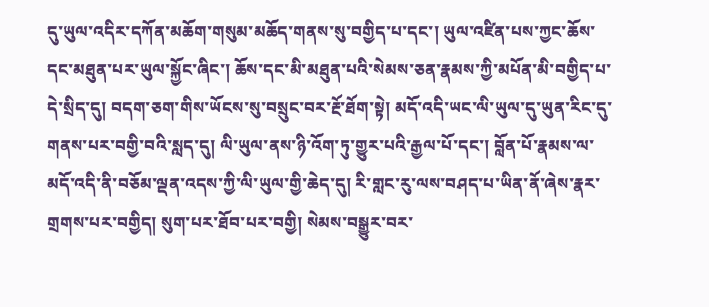དུ་ཡུལ་འདིར་དཀོན་མཆོག་གསུམ་མཆོད་གནས་སུ་བགྱིད་པ་དང་། ཡུལ་འཛིན་པས་ཀྱང་ཆོས་དང་མཐུན་པར་ཡུལ་སྐྱོང་ཞིང་། ཆོས་དང་མི་མཐུན་པའི་སེམས་ཅན་རྣམས་ཀྱི་མཔོན་མི་བགྱིད་པ་དེ་སྲིད་དུ། བདག་ཅག་གིས་ཡོངས་སུ་བསྲུང་བར་རྔོ་ཐོག་སྟེ། མདོ་འདི་ཡང་ལི་ཡུལ་དུ་ཡུན་རིང་དུ་གནས་པར་བགྱི་བའི་སླད་དུ། ལི་ཡུལ་ནས་ཉི་འོག་ཏུ་གྱུར་པའི་རྒྱལ་པོ་དང་། བློན་པོ་རྣམས་ལ་མདོ་འདི་ནི་བཅོམ་ལྡན་འདས་ཀྱི་ལི་ཡུལ་གྱི་ཆེད་དུ། རི་གླང་རུ་ལས་བཤད་པ་ཡིན་ནོ་ཞེས་རྣར་གྲགས་པར་བགྱིད། སུག་པར་ཐོབ་པར་བགྱི། སེམས་བསྒྱུར་བར་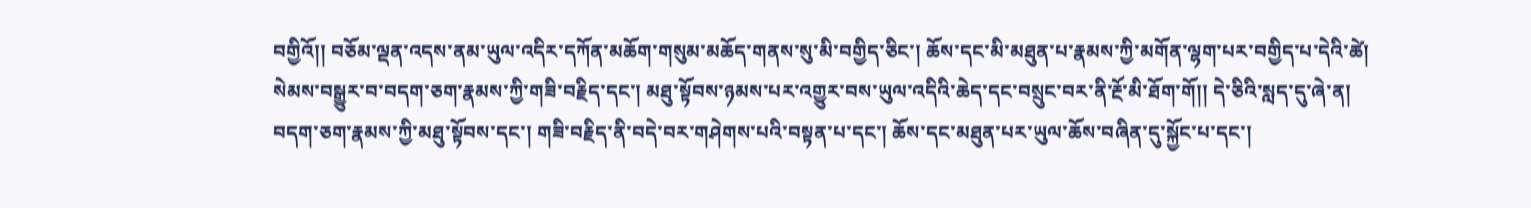བགྱིའོ།། བཅོམ་ལྡན་འདས་ནམ་ཡུལ་འདིར་དཀོན་མཆོག་གསུམ་མཆོད་གནས་སུ་མི་བགྱིད་ཅིང་། ཆོས་དང་མི་མཐུན་པ་རྣམས་ཀྱི་མགོན་ལྷག་པར་བགྱིད་པ་དེའི་ཚེ། སེམས་བསྒྱུར་བ་བདག་ཅག་རྣམས་ཀྱི་གཟི་བརྗིད་དང་། མཐུ་སྟོབས་ཉམས་པར་འགྱུར་བས་ཡུལ་འདིའི་ཆེད་དང་བསྲུང་བར་ནི་རྔོ་མི་ཐོག་གོ།། དེ་ཅིའི་སླད་དུ་ཞེ་ན། བདག་ཅག་རྣམས་ཀྱི་མཐུ་སྟོབས་དང་། གཟི་བརྗིད་ནི་བདེ་བར་གཤེགས་པའི་བསྟན་པ་དང་། ཆོས་དང་མཐུན་པར་ཡུལ་ཆོས་བཞིན་དུ་སྐྱོང་པ་དང་།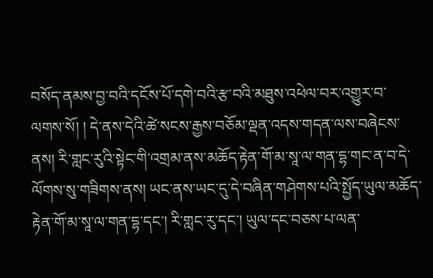བསོད་ནམས་བྱ་བའི་དངོས་པོ་དགེ་བའི་རྩ་བའི་མཐུས་འཕེལ་བར་འགྱུར་བ་ལགས་སོ། ། དེ་ནས་དེའི་ཚེ་སངས་རྒྱས་བཅོམ་ལྡན་འདས་གདན་ལས་བཞེངས་ནས། རི་གླང་རུའི་སྟེང་གི་འགྲམ་ནས་མཆོད་རྟེན་གོ་མ་སཱ་ལ་གན་དྷ་གང་ན་བ་དེ་ལོགས་སུ་གཟིགས་ནས། ཡང་ནས་ཡང་དུ་དེ་བཞིན་གཤེགས་པའི་སྤྱོད་ཡུལ་མཆོད་རྟེན་གོ་མ་སཱ་ལ་གན་དྷ་དང་། རི་གླང་རུ་དང་། ཡུལ་དང་བཅས་པ་ལན་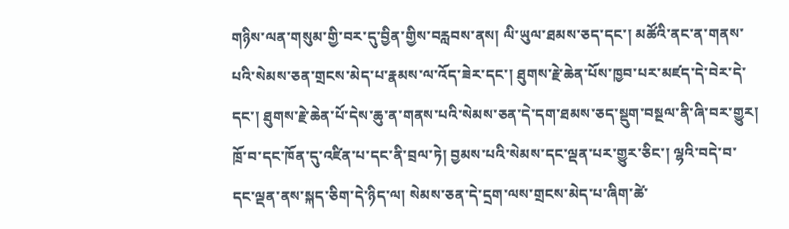གཉིས་ལན་གསུམ་གྱི་བར་དུ་བྱིན་གྱིས་བརླབས་ནས། ལི་ཡུལ་ཐམས་ཅད་དང་། མཚོའི་ནང་ན་གནས་པའི་སེམས་ཅན་གྲངས་མེད་པ་རྣམས་ལ་འོད་ཟེར་དང་། ཐུགས་རྗེ་ཆེན་པོས་ཁྱབ་པར་མཛད་དེ་བེར་དེ་དང་། ཐུགས་རྗེ་ཆེན་པོ་དེས་ཆུ་ན་གནས་པའི་སེམས་ཅན་དེ་དག་ཐམས་ཅད་སྡུག་བསྔལ་ནི་ཞི་བར་གྱུར། ཁྲོ་བ་དང་ཁོན་དུ་འཛིན་པ་དང་ནི་བྲལ་ཏེ། བྱམས་པའི་སེམས་དང་ལྡན་པར་གྱུར་ཅིང་། ལྷའི་བདེ་བ་དང་ལྡན་ནས་སྐད་ཅིག་དེ་ཉིད་ལ། སེམས་ཅན་དེ་དྲག་ལས་གྲངས་མེད་པ་ཞིག་ཚེ་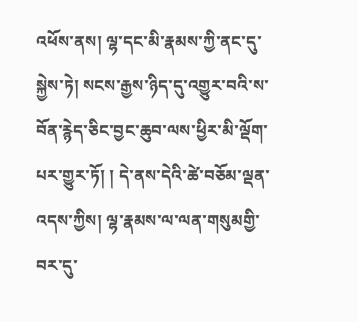འཕོས་ནས། ལྷ་དང་མི་རྣམས་ཀྱི་ནང་དུ་སྐྱེས་ཏེ། སངས་རྒྱས་ཉིད་དུ་འགྱུར་བའི་ས་བོན་རྙེད་ཅིང་བྱང་ཆུབ་ལས་ཕྱིར་མི་ལྡོག་པར་གྱུར་ཏོ། ། དེ་ནས་དེའི་ཚེ་བཅོམ་ལྡན་འདས་ཀྱིས། ལྷ་རྣམས་ལ་ལན་གསུམགྱི་བར་དུ་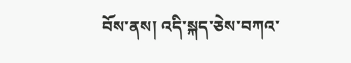བོས་ནས། འདི་སྐད་ཅེས་བཀའ་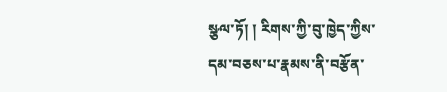སྩལ་ཏོ། ། རིགས་ཀྱི་བུ་ཁྱེད་ཀྱིས་དམ་བཅས་པ་རྣམས་ནི་བརྩོན་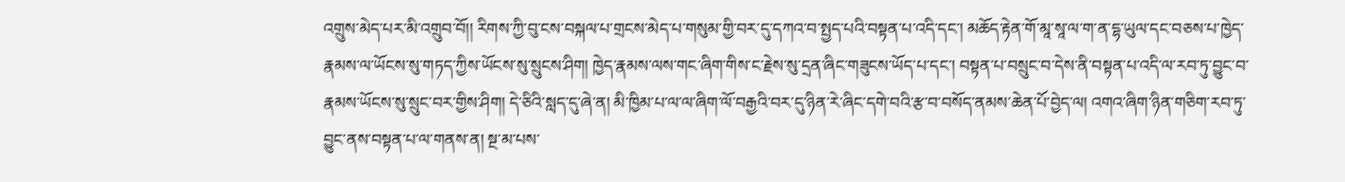འགྲུས་མེད་པར་མི་འགྲུབ་བོ།། རིགས་ཀྱི་བུ་ངས་བསྐལ་པ་གྲངས་མེད་པ་གསུམ་གྱི་བར་དུ་དཀའ་བ་སྤྱད་པའི་བསྟན་པ་འདི་དང་། མཆོད་རྟེན་གོ་མཱ་སཱ་ལ་ག་ན་དྷ་ཡུལ་དང་བཅས་པ་ཁྱེད་རྣམས་ལ་ཡོངས་སུ་གཏད་ཀྱིས་ཡོངས་སུ་སྲུངས་ཤིག། ཁྱེད་རྣམས་ལས་གང་ཞིག་གིས་ང་རྗེས་སུ་དྲན་ཞིང་གཟུངས་ཡོད་པ་དང་། བསྟན་པ་བསྲུང་བ་དེས་ནི་བསྟན་པ་འདི་ལ་རབ་ཏུ་བྱུང་བ་རྣམས་ཡོངས་སུ་སྲུང་བར་གྱིས་ཤིག། དེ་ཅིའི་སླད་དུ་ཞེ་ན། མི་ཁྱིམ་པ་ལ་ལ་ཞིག་ལོ་བརྒྱའི་བར་དུ་ཉིན་རེ་ཞིང་དགེ་བའི་རྩ་བ་བསོད་ནམས་ཆེན་པོ་བྱེད་ལ། འགའ་ཞིག་ཉིན་གཅིག་རབ་ཏུ་བྱུང་ནས་བསྟན་པ་ལ་གནས་ན། སྔ་མ་པས་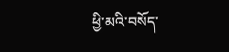ཕྱི་མའི་བསོད་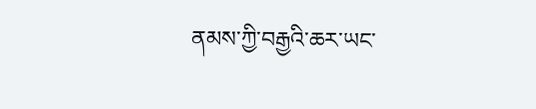ནམས་ཀྱི་བརྒྱའི་ཆར་ཡང་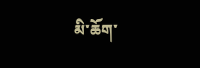མི་ཆོག་